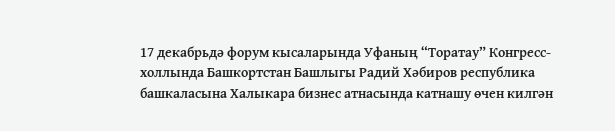17 декабрьдә форум кысаларында Уфаның “Торатау” Конгресс-холлында Башкортстан Башлыгы Радий Хәбиров республика башкаласына Халыкара бизнес атнасында катнашу өчен килгән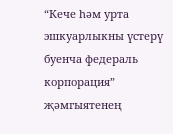“Кече һәм урта эшкуарлыкны үстерү буенча федераль корпорация” җәмгыятенең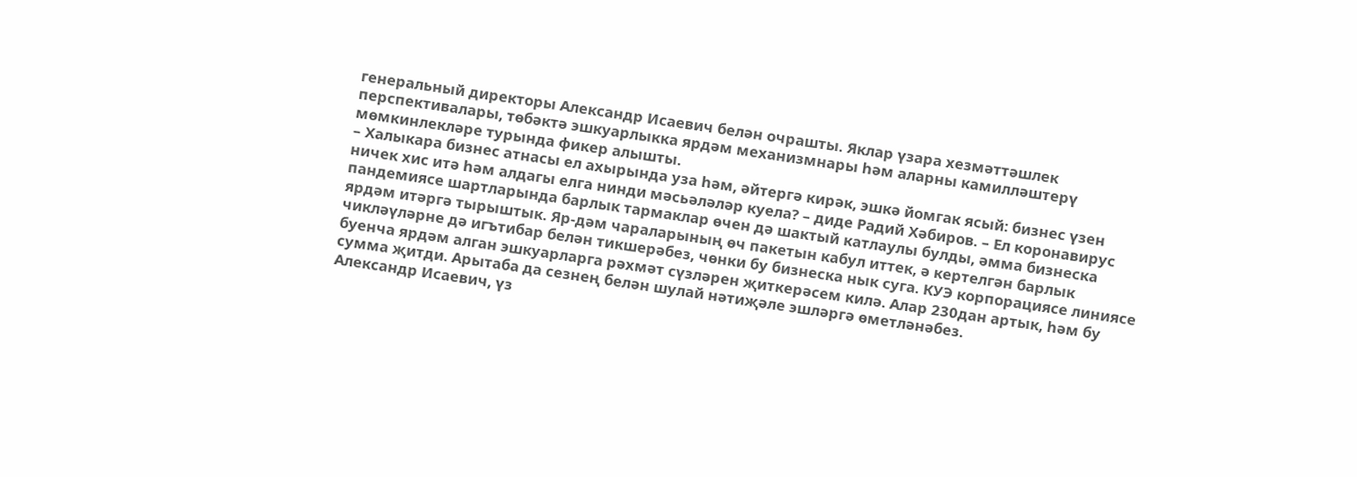генеральный директоры Александр Исаевич белән очрашты. Яклар үзара хезмәттәшлек перспективалары, төбәктә эшкуарлыкка ярдәм механизмнары һәм аларны камилләштерү мөмкинлекләре турында фикер алышты.
– Халыкара бизнес атнасы ел ахырында уза һәм, әйтергә кирәк, эшкә йомгак ясый: бизнес үзен ничек хис итә һәм алдагы елга нинди мәсьәләләр куела? – диде Радий Хәбиров. – Ел коронавирус пандемиясе шартларында барлык тармаклар өчен дә шактый катлаулы булды, әмма бизнеска ярдәм итәргә тырыштык. Яр-дәм чараларының өч пакетын кабул иттек, ә кертелгән барлык чикләүләрне дә игътибар белән тикшерәбез, чөнки бу бизнеска нык суга. КУЭ корпорациясе линиясе буенча ярдәм алган эшкуарларга рәхмәт сүзләрен җиткерәсем килә. Алар 230дан артык, һәм бу сумма җитди. Арытаба да сезнең белән шулай нәтиҗәле эшләргә өметләнәбез.
Александр Исаевич, үз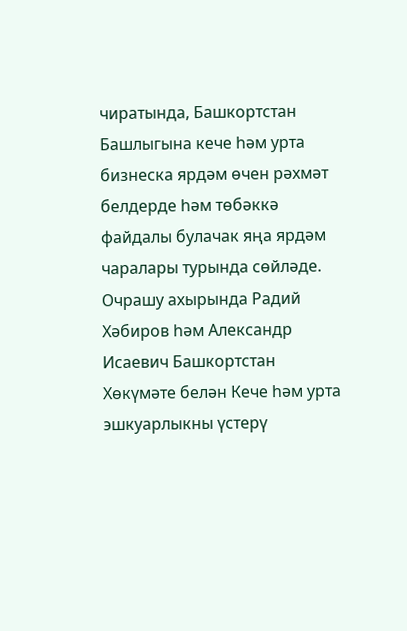чиратында, Башкортстан Башлыгына кече һәм урта бизнеска ярдәм өчен рәхмәт белдерде һәм төбәккә файдалы булачак яңа ярдәм чаралары турында сөйләде. Очрашу ахырында Радий Хәбиров һәм Александр Исаевич Башкортстан Хөкүмәте белән Кече һәм урта эшкуарлыкны үстерү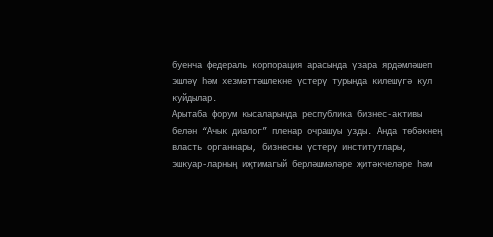буенча федераль корпорация арасында үзара ярдәмләшеп эшләү һәм хезмәттәшлекне үстерү турында килешүгә кул куйдылар.
Арытаба форум кысаларында республика бизнес-активы белән “Ачык диалог” пленар очрашуы узды. Анда төбәкнең власть органнары, бизнесны үстерү институтлары, эшкуар-ларның иҗтимагый берләшмәләре җитәкчеләре һәм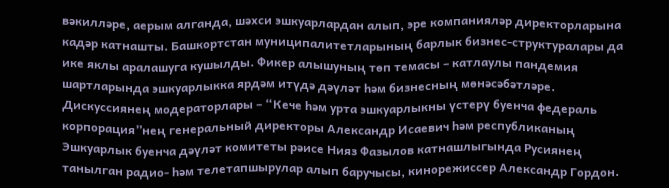вәкилләре, аерым алганда, шәхси эшкуарлардан алып, эре компанияләр директорларына кадәр катнашты. Башкортстан муниципалитетларының барлык бизнес-структуралары да ике яклы аралашуга кушылды. Фикер алышуның төп темасы – катлаулы пандемия шартларында эшкуарлыкка ярдәм итүдә дәүләт һәм бизнесның мөнәсәбәтләре. Дискуссиянең модераторлары – “Кече һәм урта эшкуарлыкны үстерү буенча федераль корпорация”нең генеральный директоры Александр Исаевич һәм республиканың Эшкуарлык буенча дәүләт комитеты рәисе Нияз Фазылов катнашлыгында Русиянең танылган радио- һәм телетапшырулар алып баручысы, кинорежиссер Александр Гордон.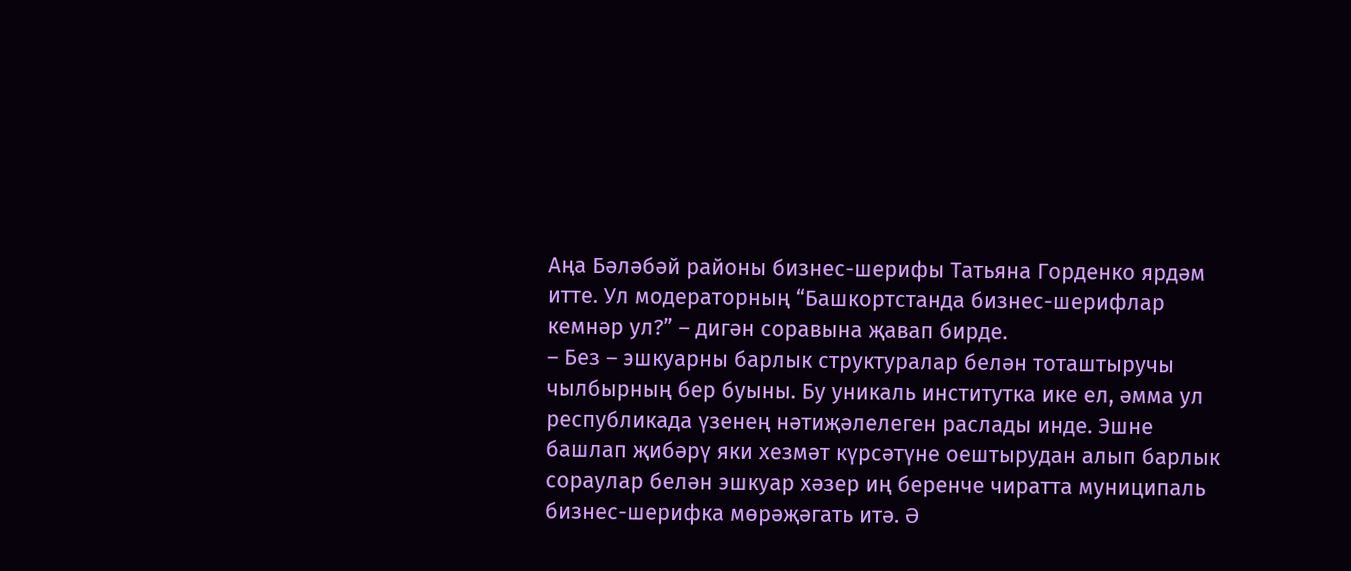Аңа Бәләбәй районы бизнес-шерифы Татьяна Горденко ярдәм итте. Ул модераторның “Башкортстанда бизнес-шерифлар кемнәр ул?” – дигән соравына җавап бирде.
– Без – эшкуарны барлык структуралар белән тоташтыручы чылбырның бер буыны. Бу уникаль институтка ике ел, әмма ул республикада үзенең нәтиҗәлелеген раслады инде. Эшне башлап җибәрү яки хезмәт күрсәтүне оештырудан алып барлык сораулар белән эшкуар хәзер иң беренче чиратта муниципаль бизнес-шерифка мөрәҗәгать итә. Ә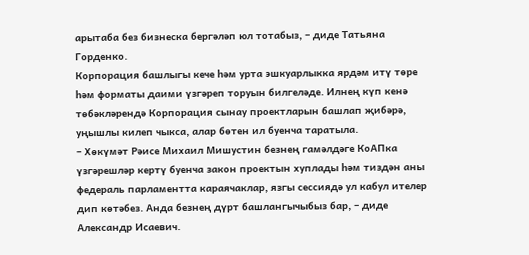арытаба без бизнеска бергәләп юл тотабыз, – диде Татьяна Горденко.
Корпорация башлыгы кече һәм урта эшкуарлыкка ярдәм итү төре һәм форматы даими үзгәреп торуын билгеләде. Илнең күп кенә төбәкләрендә Корпорация сынау проектларын башлап җибәрә, уңышлы килеп чыкса, алар бөтен ил буенча таратыла.
– Хөкүмәт Рәисе Михаил Мишустин безнең гамәлдәге КоАПка үзгәрешләр кертү буенча закон проектын хуплады һәм тиздән аны федераль парламентта караячаклар, язгы сессиядә ул кабул ителер дип көтәбез. Анда безнең дүрт башлангычыбыз бар, – диде Александр Исаевич.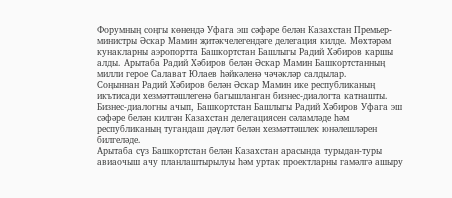Форумның соңгы көнендә Уфага эш сәфәре белән Казахстан Премьер-министры Әскар Мамин җитәкчелегендәге делегация килде. Мөхтәрәм кунакларны аэропортта Башкортстан Башлыгы Радий Хәбиров каршы алды. Арытаба Радий Хәбиров белән Әскар Мамин Башкортстанның милли герое Салават Юлаев һәйкәленә чәчәкләр салдылар.
Соңыннан Радий Хәбиров белән Әскар Мамин ике республиканың икътисади хезмәттәшлегенә багышланган бизнес-диалогта катнашты. Бизнес-диалогны ачып, Башкортстан Башлыгы Радий Хәбиров Уфага эш сәфәре белән килгән Казахстан делегациясен сәламләде һәм республиканың тугандаш дәүләт белән хезмәттәшлек юнәлешләрен билгеләде.
Арытаба сүз Башкортстан белән Казахстан арасында турыдан-туры авиаочыш ачу планлаштырылуы һәм уртак проектларны гамәлгә ашыру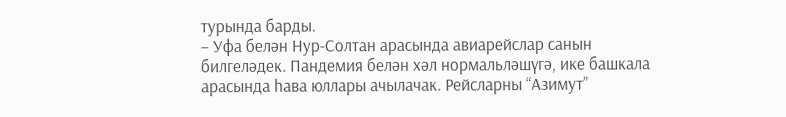турында барды.
– Уфа белән Нур-Солтан арасында авиарейслар санын билгеләдек. Пандемия белән хәл нормальләшүгә, ике башкала арасында һава юллары ачылачак. Рейсларны “Азимут”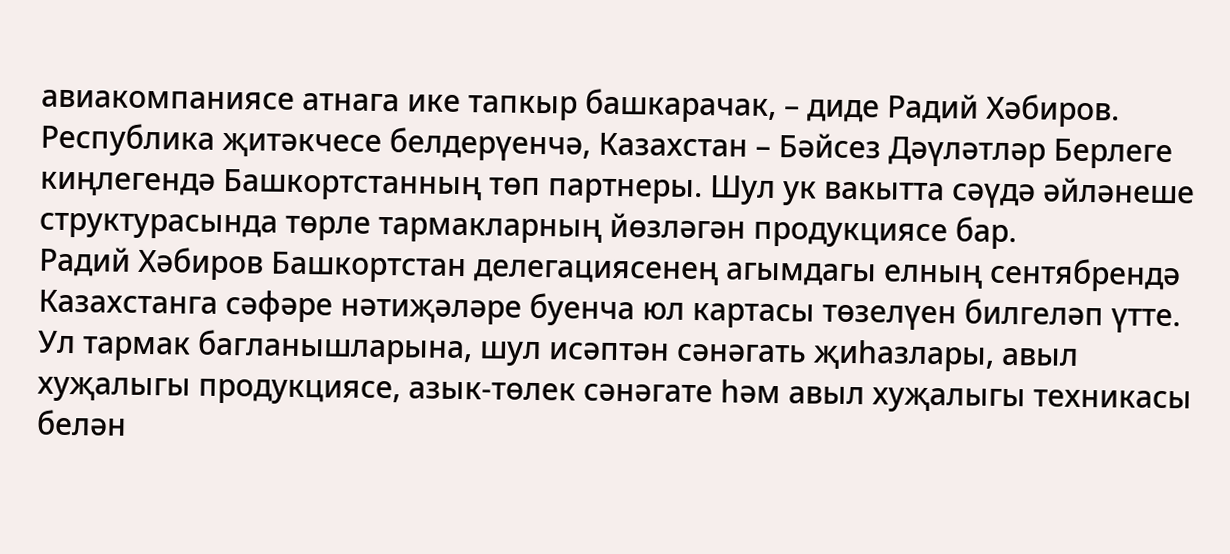авиакомпаниясе атнага ике тапкыр башкарачак, – диде Радий Хәбиров.
Республика җитәкчесе белдерүенчә, Казахстан – Бәйсез Дәүләтләр Берлеге киңлегендә Башкортстанның төп партнеры. Шул ук вакытта сәүдә әйләнеше структурасында төрле тармакларның йөзләгән продукциясе бар.
Радий Хәбиров Башкортстан делегациясенең агымдагы елның сентябрендә Казахстанга сәфәре нәтиҗәләре буенча юл картасы төзелүен билгеләп үтте. Ул тармак багланышларына, шул исәптән сәнәгать җиһазлары, авыл хуҗалыгы продукциясе, азык-төлек сәнәгате һәм авыл хуҗалыгы техникасы белән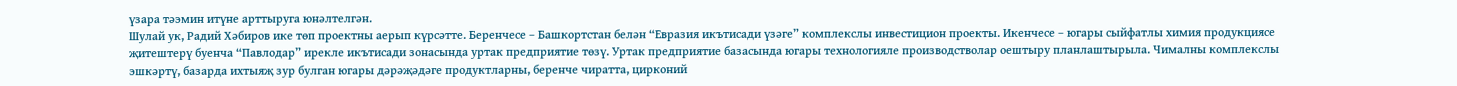үзара тәэмин итүне арттыруга юнәлтелгән.
Шулай ук, Радий Хәбиров ике төп проектны аерып күрсәтте. Беренчесе – Башкортстан белән “Евразия икътисади үзәге” комплекслы инвестицион проекты. Икенчесе – югары сыйфатлы химия продукциясе җитештерү буенча “Павлодар” ирекле икътисади зонасында уртак предприятие төзү. Уртак предприятие базасында югары технологияле производстволар оештыру планлаштырыла. Чималны комплекслы эшкәртү, базарда ихтыяҗ зур булган югары дәрәҗәдәге продуктларны, беренче чиратта, цирконий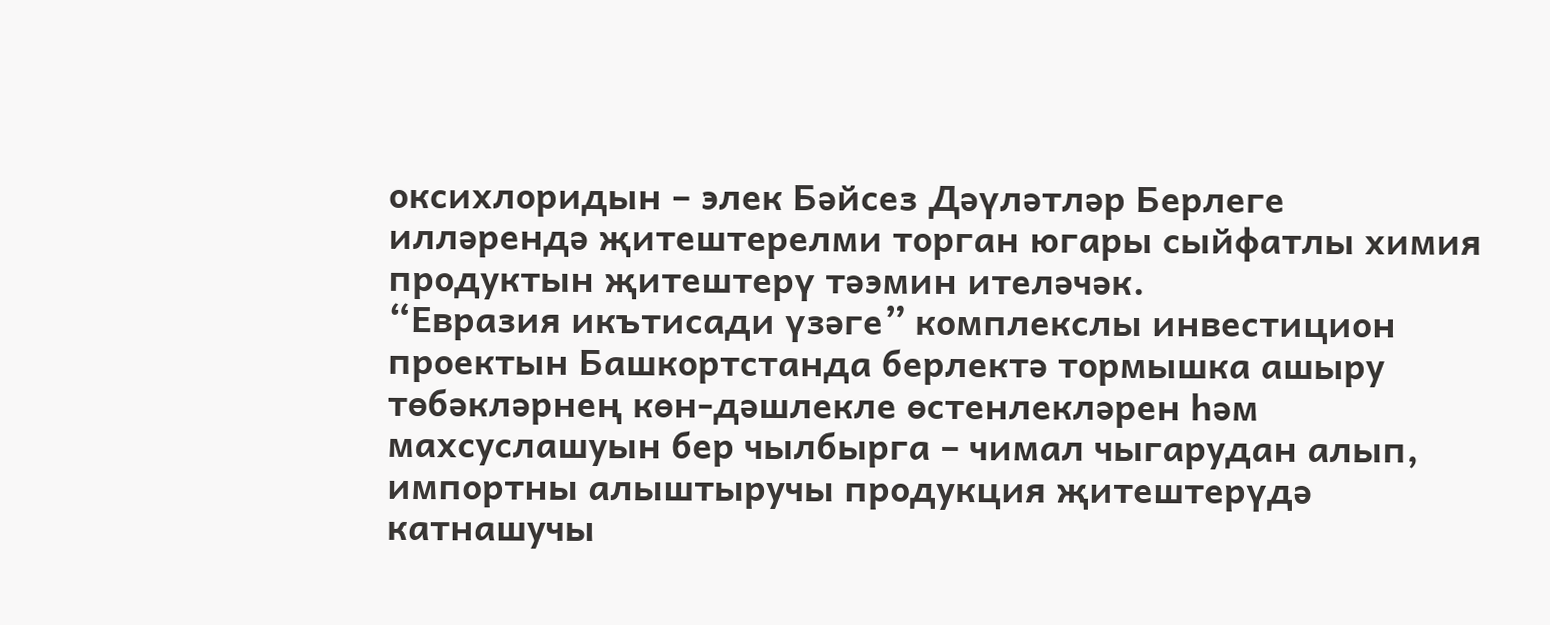оксихлоридын – элек Бәйсез Дәүләтләр Берлеге илләрендә җитештерелми торган югары сыйфатлы химия продуктын җитештерү тәэмин ителәчәк.
“Евразия икътисади үзәге” комплекслы инвестицион проектын Башкортстанда берлектә тормышка ашыру төбәкләрнең көн-дәшлекле өстенлекләрен һәм махсуслашуын бер чылбырга – чимал чыгарудан алып, импортны алыштыручы продукция җитештерүдә катнашучы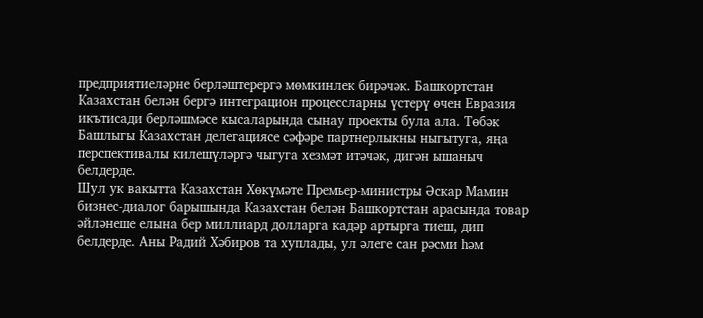предприятиеләрне берләштерергә мөмкинлек бирәчәк. Башкортстан Казахстан белән бергә интеграцион процессларны үстерү өчен Евразия икътисади берләшмәсе кысаларында сынау проекты була ала. Төбәк Башлыгы Казахстан делегациясе сәфәре партнерлыкны ныгытуга, яңа перспективалы килешүләргә чыгуга хезмәт итәчәк, дигән ышаныч белдерде.
Шул ук вакытта Казахстан Хөкүмәте Премьер-министры Әскар Мамин бизнес-диалог барышында Казахстан белән Башкортстан арасында товар әйләнеше елына бер миллиард долларга кадәр артырга тиеш, дип белдерде. Аны Радий Хәбиров та хуплады, ул әлеге сан рәсми һәм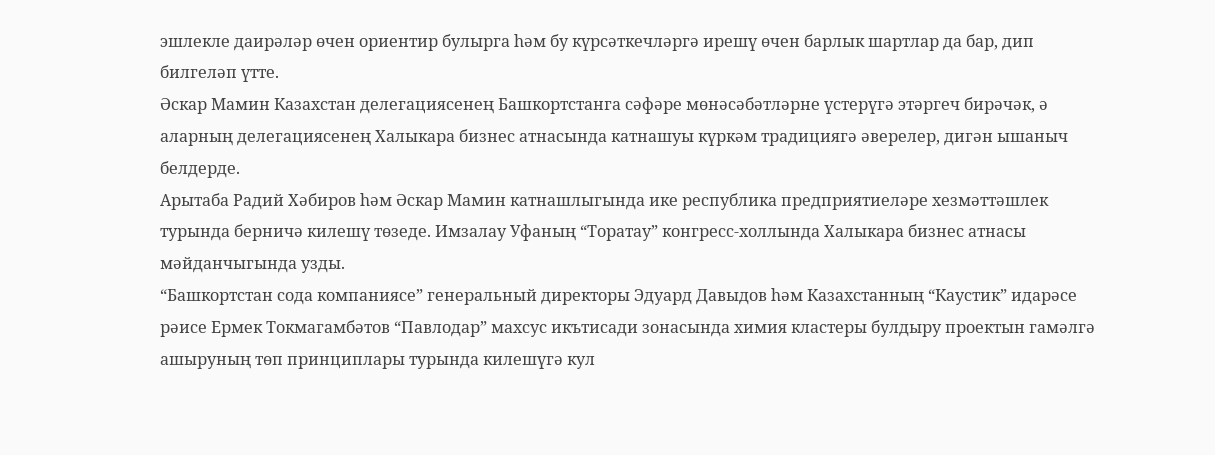эшлекле даирәләр өчен ориентир булырга һәм бу күрсәткечләргә ирешү өчен барлык шартлар да бар, дип билгеләп үтте.
Әскар Мамин Казахстан делегациясенең Башкортстанга сәфәре мөнәсәбәтләрне үстерүгә этәргеч бирәчәк, ә аларның делегациясенең Халыкара бизнес атнасында катнашуы күркәм традициягә әверелер, дигән ышаныч белдерде.
Арытаба Радий Хәбиров һәм Әскар Мамин катнашлыгында ике республика предприятиеләре хезмәттәшлек турында берничә килешү төзеде. Имзалау Уфаның “Торатау” конгресс-холлында Халыкара бизнес атнасы мәйданчыгында узды.
“Башкортстан сода компаниясе” генеральный директоры Эдуард Давыдов һәм Казахстанның “Каустик” идарәсе рәисе Ермек Токмагамбәтов “Павлодар” махсус икътисади зонасында химия кластеры булдыру проектын гамәлгә ашыруның төп принциплары турында килешүгә кул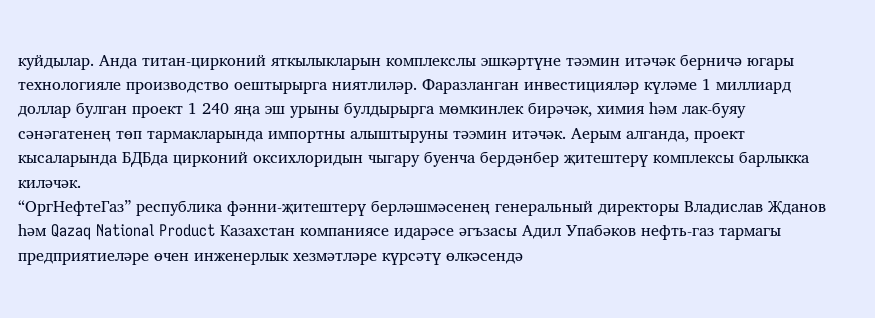куйдылар. Анда титан-цирконий яткылыкларын комплекслы эшкәртүне тәэмин итәчәк берничә югары технологияле производство оештырырга ниятлиләр. Фаразланган инвестицияләр күләме 1 миллиард доллар булган проект 1 240 яңа эш урыны булдырырга мөмкинлек бирәчәк, химия һәм лак-буяу сәнәгатенең төп тармакларында импортны алыштыруны тәэмин итәчәк. Аерым алганда, проект кысаларында БДБда цирконий оксихлоридын чыгару буенча бердәнбер җитештерү комплексы барлыкка киләчәк.
“ОргНефтеГаз” республика фәнни-җитештерү берләшмәсенең генеральный директоры Владислав Жданов һәм Qazaq National Product Казахстан компаниясе идарәсе әгъзасы Адил Упабәков нефть-газ тармагы предприятиеләре өчен инженерлык хезмәтләре күрсәтү өлкәсендә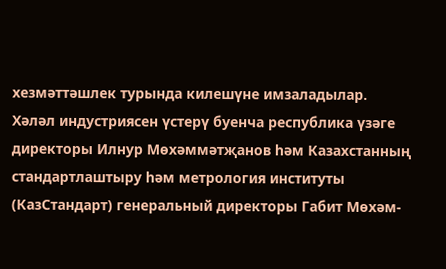хезмәттәшлек турында килешүне имзаладылар.
Хәләл индустриясен үстерү буенча республика үзәге директоры Илнур Мөхәммәтҗанов һәм Казахстанның стандартлаштыру һәм метрология институты (КазСтандарт) генеральный директоры Габит Мөхәм-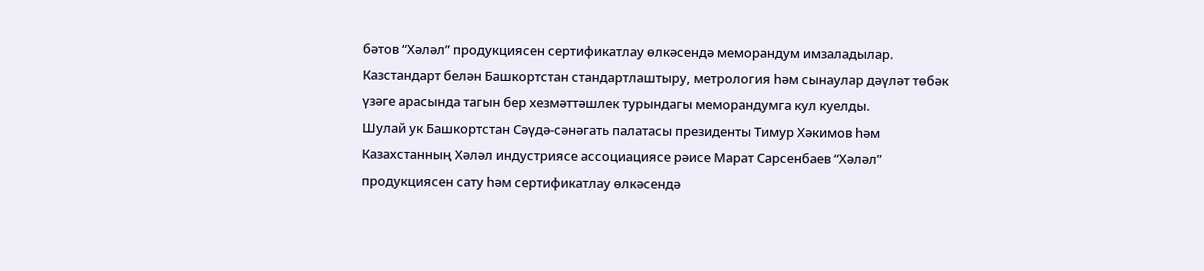бәтов “Хәләл” продукциясен сертификатлау өлкәсендә меморандум имзаладылар.
Казстандарт белән Башкортстан стандартлаштыру, метрология һәм сынаулар дәүләт төбәк үзәге арасында тагын бер хезмәттәшлек турындагы меморандумга кул куелды.
Шулай ук Башкортстан Сәүдә-сәнәгать палатасы президенты Тимур Хәкимов һәм Казахстанның Хәләл индустриясе ассоциациясе рәисе Марат Сарсенбаев “Хәләл” продукциясен сату һәм сертификатлау өлкәсендә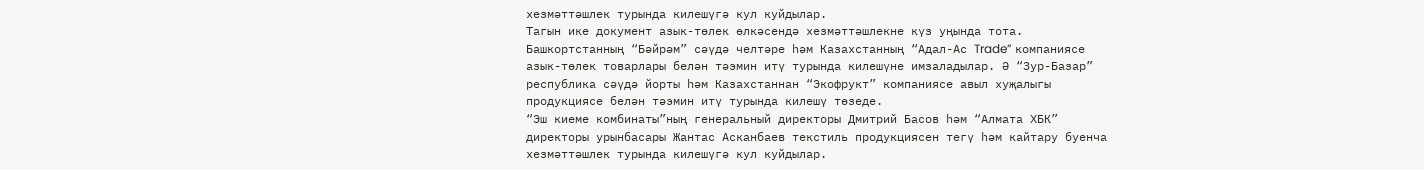хезмәттәшлек турында килешүгә кул куйдылар.
Тагын ике документ азык-төлек өлкәсендә хезмәттәшлекне күз уңында тота. Башкортстанның “Бәйрәм” сәүдә челтәре һәм Казахстанның “Адал-Ас Trade” компаниясе азык-төлек товарлары белән тәэмин итү турында килешүне имзаладылар. Ә “Зур-Базар” республика сәүдә йорты һәм Казахстаннан “Экофрукт” компаниясе авыл хуҗалыгы продукциясе белән тәэмин итү турында килешү төзеде.
“Эш киеме комбинаты”ның генеральный директоры Дмитрий Басов һәм “Алмата ХБК” директоры урынбасары Жантас Асканбаев текстиль продукциясен тегү һәм кайтару буенча хезмәттәшлек турында килешүгә кул куйдылар.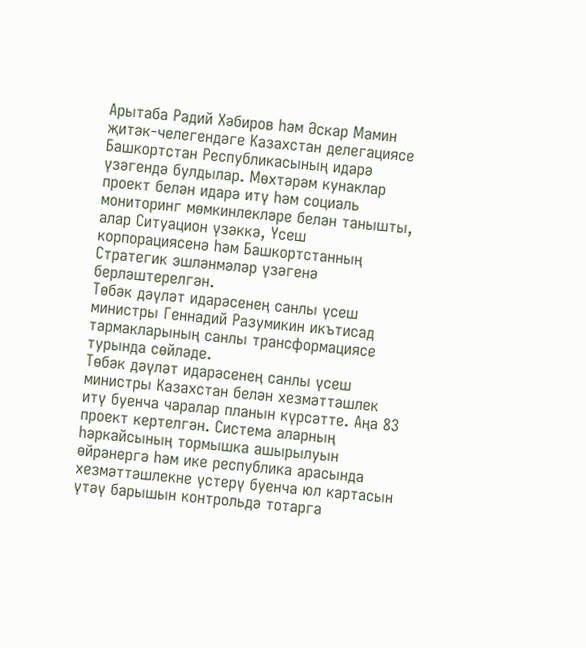Арытаба Радий Хәбиров һәм Әскар Мамин җитәк-челегендәге Казахстан делегациясе Башкортстан Республикасының идарә үзәгендә булдылар. Мөхтәрәм кунаклар проект белән идарә итү һәм социаль мониторинг мөмкинлекләре белән танышты, алар Ситуацион үзәккә, Үсеш корпорациясенә һәм Башкортстанның Стратегик эшләнмәләр үзәгенә берләштерелгән.
Төбәк дәүләт идарәсенең санлы үсеш министры Геннадий Разумикин икътисад тармакларының санлы трансформациясе турында сөйләде.
Төбәк дәүләт идарәсенең санлы үсеш министры Казахстан белән хезмәттәшлек итү буенча чаралар планын күрсәтте. Аңа 83 проект кертелгән. Система аларның һәркайсының тормышка ашырылуын өйрәнергә һәм ике республика арасында хезмәттәшлекне үстерү буенча юл картасын үтәү барышын контрольдә тотарга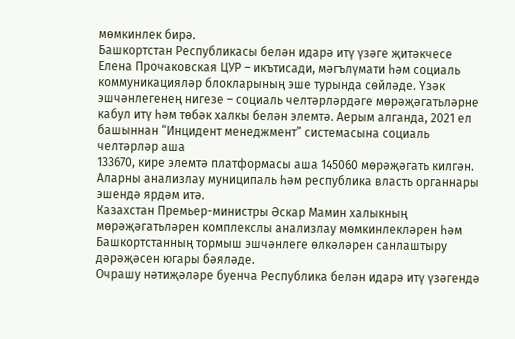мөмкинлек бирә.
Башкортстан Республикасы белән идарә итү үзәге җитәкчесе Елена Прочаковская ЦУР – икътисади, мәгълүмати һәм социаль коммуникацияләр блокларының эше турында сөйләде. Үзәк эшчәнлегенең нигезе – социаль челтәрләрдәге мөрәҗәгатьләрне кабул итү һәм төбәк халкы белән элемтә. Аерым алганда, 2021 ел башыннан “Инцидент менеджмент” системасына социаль челтәрләр аша
133670, кире элемтә платформасы аша 145060 мөрәҗәгать килгән. Аларны анализлау муниципаль һәм республика власть органнары эшендә ярдәм итә.
Казахстан Премьер-министры Әскар Мамин халыкның мөрәҗәгатьләрен комплекслы анализлау мөмкинлекләрен һәм Башкортстанның тормыш эшчәнлеге өлкәләрен санлаштыру дәрәҗәсен югары бәяләде.
Очрашу нәтиҗәләре буенча Республика белән идарә итү үзәгендә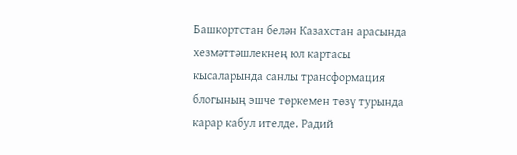Башкортстан белән Казахстан арасында хезмәттәшлекнең юл картасы кысаларында санлы трансформация блогының эшче төркемен төзү турында карар кабул ителде. Радий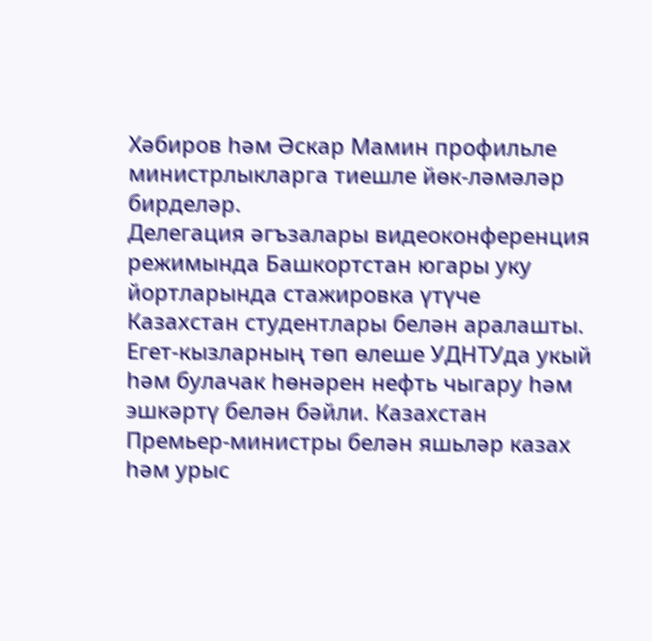Хәбиров һәм Әскар Мамин профильле министрлыкларга тиешле йөк-ләмәләр бирделәр.
Делегация әгъзалары видеоконференция режимында Башкортстан югары уку йортларында стажировка үтүче Казахстан студентлары белән аралашты. Егет-кызларның төп өлеше УДНТУда укый һәм булачак һөнәрен нефть чыгару һәм эшкәртү белән бәйли. Казахстан Премьер-министры белән яшьләр казах һәм урыс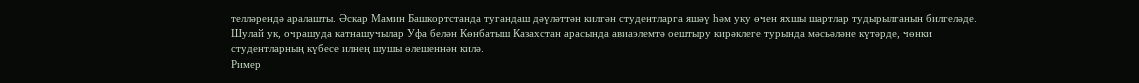телләрендә аралашты. Әскар Мамин Башкортстанда тугандаш дәүләттән килгән студентларга яшәү һәм уку өчен яхшы шартлар тудырылганын билгеләде.
Шулай ук, очрашуда катнашучылар Уфа белән Көнбатыш Казахстан арасында авиаэлемтә оештыру кирәклеге турында мәсьәләне күтәрде, чөнки студентларның күбесе илнең шушы өлешеннән килә.
Ример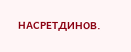НАСРЕТДИНОВ.